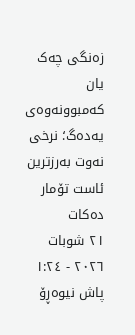زەنگی چەک یان کەمبوونەوەی یەدەگ؛ نرخی نەوت بەرزترین ئاست تۆمار دەکات
٢١ شوبات ٢٠٢٦ - ١:٢٤ پاش نیوەڕۆ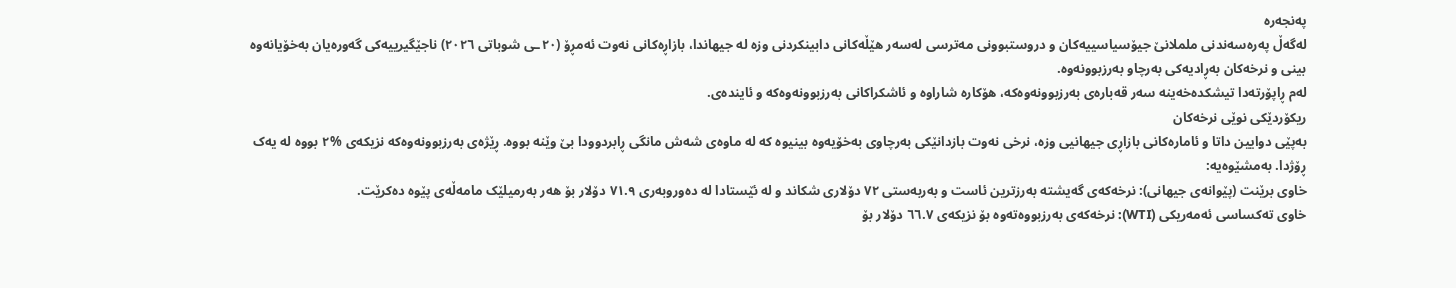پەنجەرە
لەگەڵ پەرەسەندنی ململانێ جیۆسیاسییەکان و دروستبوونی مەترسی لەسەر هێڵەکانی دابینکردنی وزە لە جیهاندا، بازاڕەکانی نەوت ئەمڕۆ (٢٠ـی شوباتی ٢٠٢٦) ناجێگیرییەکی گەورەیان بەخۆیانەوە بینی و نرخەکان بەڕادیەکی بەرچاو بەرزبوونەوە.
لەم ڕاپۆرتەدا تیشکدەخەینە سەر قەبارەی بەرزبوونەوەکە، هۆکارە شاراوە و ئاشکراکانی بەرزبوونەوەکە و ئایندەی.
ریکۆردێکی نوێی نرخەکان
بەپێی دوایین داتا و ئامارەکانی بازاڕی جیهانیی وزە، نرخی نەوت بازدانێکی بەرچاوی بەخۆیەوە بینیوە کە لە ماوەی شەش مانگی ڕابردوودا بێ وێنە بووە. ڕێژەی بەرزبوونەوەکە نزیکەی %٢ بووە لە یەک ڕۆژدا. بەمشێوەیە:
خاوی برێنت (پێوانەی جیهانی): نرخەکەی گەیشتە بەرزترین ئاست و بەربەستی ٧٢ دۆلاری شکاند و لە ئێستادا لە دەوروبەری ٧١.٩ دۆلار بۆ هەر بەرمیلێک مامەڵەی پێوە دەکرێت.
خاوی تەکساسی ئەمەریکی (WTI): نرخەکەی بەرزبووەتەوە بۆ نزیکەی ٦٦.٧ دۆلار بۆ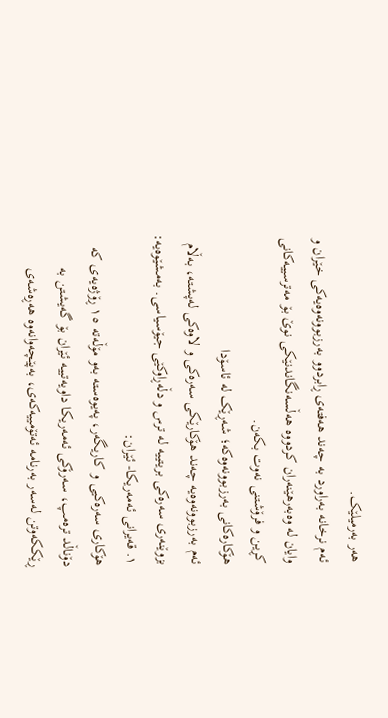هەر بەرمیلێک.
ئەم نرخانە بەراورد بە چەند هەفتەی ڕابردوو بەرزبوونەوەیەکی خێران و وایان لە وەبەرهێنەران کردووە هەڵسەنگاندنێکی نوێ بۆ مەترسییەکانی کڕین و فرۆشتنی نەوت بکەن.
هۆکارەکانی بەرزبوونەوەکە؛ شەڕێک لە ئاسۆدا
ئەم بەرزبوونەوەیە چەند هۆکارێکی سەرەکی و لاوەکی لەپشتە، بەڵام بزوێنەری سەرەکی بریتییە لە ترس و دڵەڕاوکێی جیۆسیاسی. بەمشێوەیە:
١. قەیرانی ئەمەریکا- ئێران:
هۆکاری سەرەکیی و کاریگەر، پەیوەستە بەو مۆڵەتە ١٥ ڕۆژەیەی کە دۆناڵد ترەمپ، سەرۆکی ئەمەریکا داویەتییە ئێران بۆ گەیشتن بە ڕێککەوتن لەسەر بەرنامە ئەتۆمییەکەی، بەپێچەوانەوە هەڕەشەی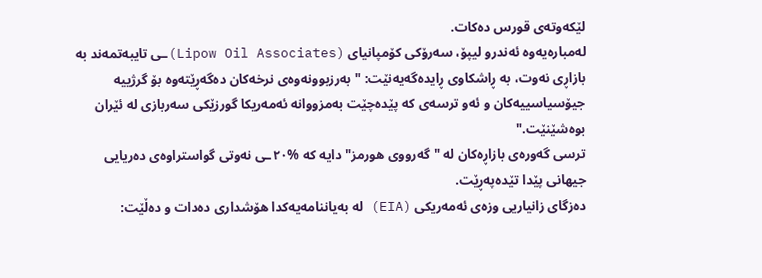لێکەوتەی قورس دەکات.
لەمبارەیەوە ئەندرو لیپۆ، سەرۆکی کۆمپانیای (Lipow Oil Associates)ـی تایبەتمەند بە بازاڕی نەوت، بە ڕاشکاوی ڕایدەگەیەنێت: "بەرزبوونەوەی نرخەکان دەگەڕێتەوە بۆ گرژییە جیۆسیاسییەکان و ئەو ترسەی کە پێدەچێت بەمزووانە ئەمەریکا گورزێکی سەربازی لە ئێران بوەشێنێت."
ترسی گەورەی بازاڕەکان لە "گەرووی هورمز" دایە کە %٢٠ـی نەوتی گواستراوەی دەریایی جیهانی پێدا تێدەپەڕێت.
دەزگای زانیاریی وزەی ئەمەریکی (EIA) لە بەیاننامەیەکدا هۆشداری دەدات و دەڵێت: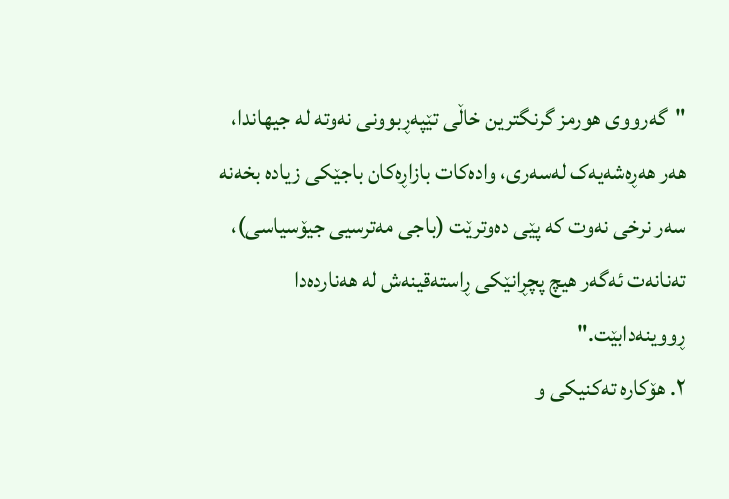"گەرووی هورمز گرنگترین خاڵی تێپەڕبوونی نەوتە لە جیهاندا، هەر هەڕەشەیەک لەسەری، وادەکات بازاڕەکان باجێکی زیادە بخەنە سەر نرخی نەوت کە پێی دەوترێت (باجی مەترسیی جیۆسیاسی)، تەنانەت ئەگەر هیچ پچڕانێکی ڕاستەقینەش لە هەناردەدا ڕووینەدابێت."
٢. هۆکارە تەکنیکی و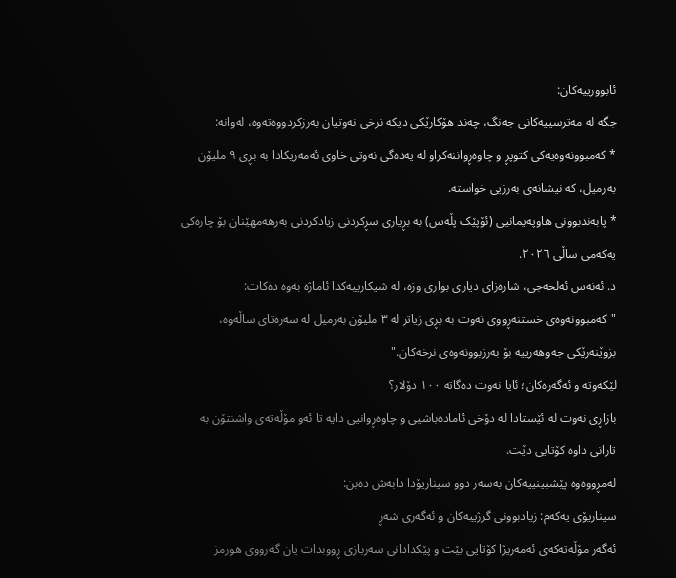ئابوورییەکان:
جگە لە مەترسییەکانی جەنگ، چەند هۆکارێکی دیکە نرخی نەوتیان بەرزکردووەتەوە، لەوانە:
* کەمبوونەوەیەکی کتوپڕ و چاوەڕواننەکراو لە یەدەگی نەوتی خاوی ئەمەریکادا بە بڕی ٩ ملیۆن بەرمیل، کە نیشانەی بەرزیی خواستە.
* پابەندبوونی هاوپەیمانیی (ئۆپێک پڵەس) بە بڕیاری سڕکردنی زیادکردنی بەرهەمهێنان بۆ چارەکی یەکەمی ساڵی ٢٠٢٦.
د. ئەنەس ئەلحەجی، شارەزای دیاری بواری وزە، لە شیکارییەکدا ئاماژە بەوە دەکات: "کەمبوونەوەی خستنەڕووی نەوت بە بڕی زیاتر لە ٣ ملیۆن بەرمیل لە سەرەتای ساڵەوە، بزوێنەرێکی جەوهەرییە بۆ بەرزبوونەوەی نرخەکان."
لێکەوتە و ئەگەرەکان؛ ئایا نەوت دەگاتە ١٠٠ دۆلار؟
بازاڕی نەوت لە ئێستادا لە دۆخی ئامادەباشیی و چاوەڕوانیی دایە تا ئەو مۆڵەتەی واشنتۆن بە تارانی داوە کۆتایی دێت.
لەمڕووەوە پێشبینییەکان بەسەر دوو سیناریۆدا دابەش دەبن:
سیناریۆی یەکەم: زیادبوونی گرژییەکان و ئەگەری شەڕ
ئەگەر مۆڵەتەکەی ئەمەریژا کۆتایی بێت و پێکدادانی سەربازی ڕووبدات یان گەرووی هورمز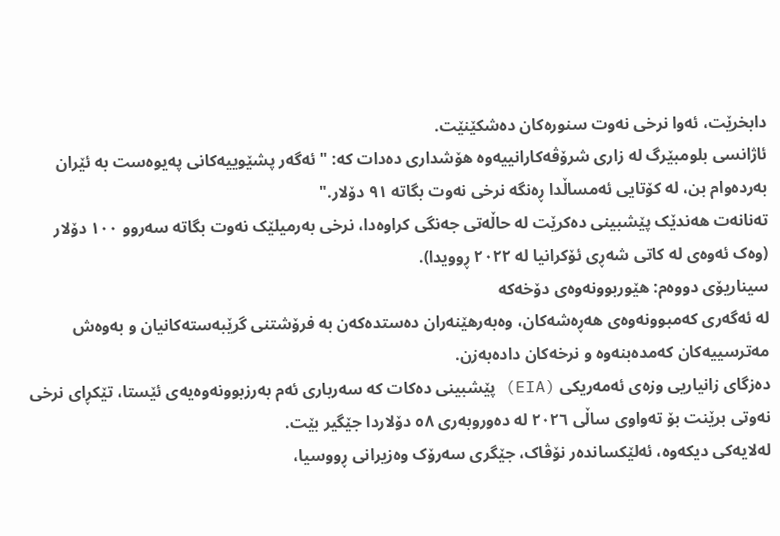دابخرێت، ئەوا نرخی نەوت سنورەکان دەشکێنێت.
ئاژانسی بلومبێرگ لە زاری شرۆڤەکارانییەوە هۆشداری دەدات کە: "ئەگەر پشێوییەکانی پەیوەست بە ئێران بەردەوام بن، لە کۆتایی ئەمساڵدا ڕەنگە نرخی نەوت بگاتە ٩١ دۆلار."
تەنانەت هەندێک پێشبینی دەکرێت لە حاڵەتی جەنگی کراوەدا، نرخی بەرمیلێک نەوت بگاتە سەروو ١٠٠ دۆلار (وەک ئەوەی لە کاتی شەڕی ئۆکرانیا لە ٢٠٢٢ ڕوویدا).
سیناریۆی دووەم: هێوربوونەوەی دۆخەکە
لە ئەگەری کەمبوونەوەی هەڕەشەکان، وەبەرهێنەران دەستدەکەن بە فرۆشتنی گرێبەستەکانیان و بەوەش مەترسییەکان کەمدەبنەوە و نرخەکان دادەبەزن.
دەزگای زانیاریی وزەی ئەمەریکی (EIA) پێشبینی دەکات کە سەرباری ئەم بەرزبوونەوەیەی ئێستا، تێکڕای نرخی نەوتی برێنت بۆ تەواوی ساڵی ٢٠٢٦ لە دەوروبەری ٥٨ دۆلاردا جێگیر بێت.
لەلایەکی دیکەوە، ئەلێکساندەر نۆڤاک، جێگری سەرۆک وەزیرانی ڕووسیا،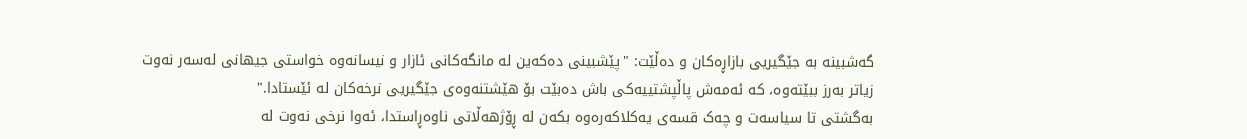گەشبینە بە جێگیریی بازاڕەکان و دەڵێت: "پێشبینی دەکەین لە مانگەکانی ئازار و نیسانەوە خواستی جیهانی لەسەر نەوت زیاتر بەرز ببێتەوە، کە ئەمەش پاڵپشتییەکی باش دەبێت بۆ هێشتنەوەی جێگیریی نرخەکان لە ئێستادا."
بەگشتی تا سیاسەت و چەک قسەی یەکلاکەرەوە بکەن لە ڕۆژهەڵاتی ناوەڕاستدا، ئەوا نرخی نەوت لە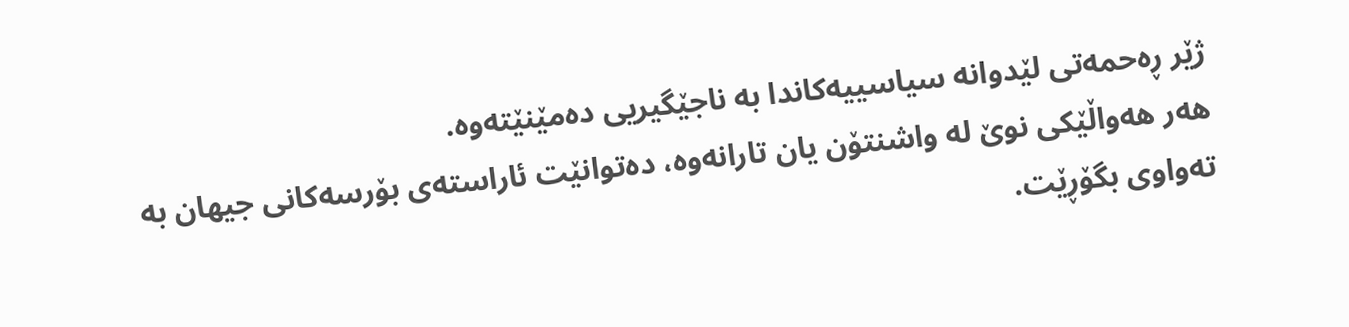ژێر ڕەحمەتی لێدوانە سیاسییەکاندا بە ناجێگیریی دەمێنێتەوە.
هەر هەواڵێکی نوێ لە واشنتۆن یان تارانەوە، دەتوانێت ئاراستەی بۆرسەکانی جیهان بە تەواوی بگۆڕێت.